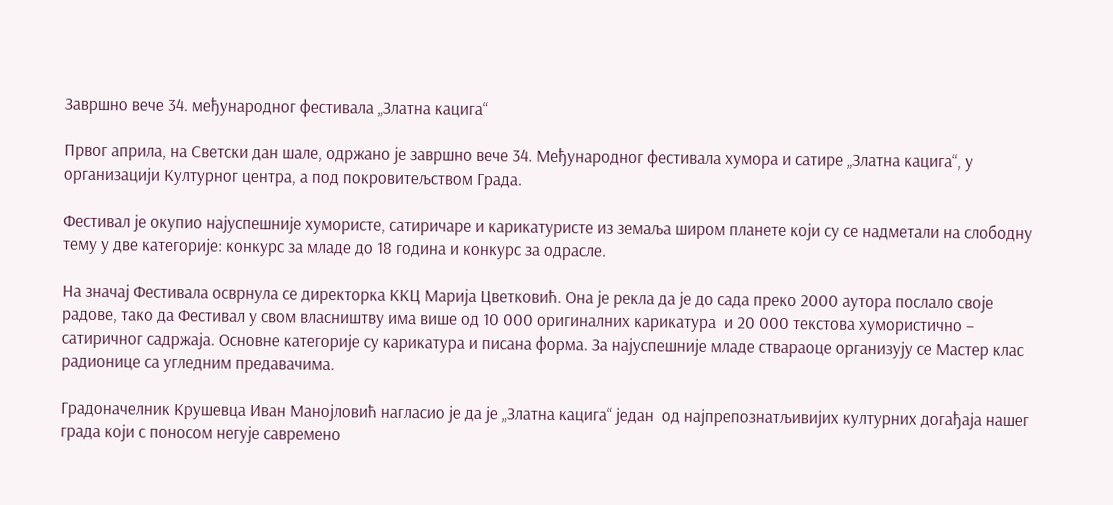Завршно вече 34. међународног фестивала „Златна кацига“

Првог априла, на Светски дан шале, одржано је завршно вече 34. Међународног фестивала хумора и сатире „Златна кацига“, у организацији Културног центра, а под покровитељством Града.

Фестивал је окупио најуспешније хумористе, сатиричаре и карикатуристе из земаља широм планете који су се надметали на слободну тему у две категорије: конкурс за младе до 18 година и конкурс за одрасле.

На значај Фестивала осврнула се директорка ККЦ Марија Цветковић. Она је рекла да је до сада преко 2000 аутора послало своје радове, тако да Фестивал у свом власништву има више од 10 000 оригиналних карикатура  и 20 000 текстова хумористично – сатиричног садржаја. Основне категорије су карикатура и писана форма. За најуспешније младе ствараоце организују се Мастер клас радионице са угледним предавачима.

Градоначелник Крушевца Иван Манојловић нагласио је да је „Златна кацига“ један  од најпрепознатљивијих културних догађаја нашег града који с поносом негује савремено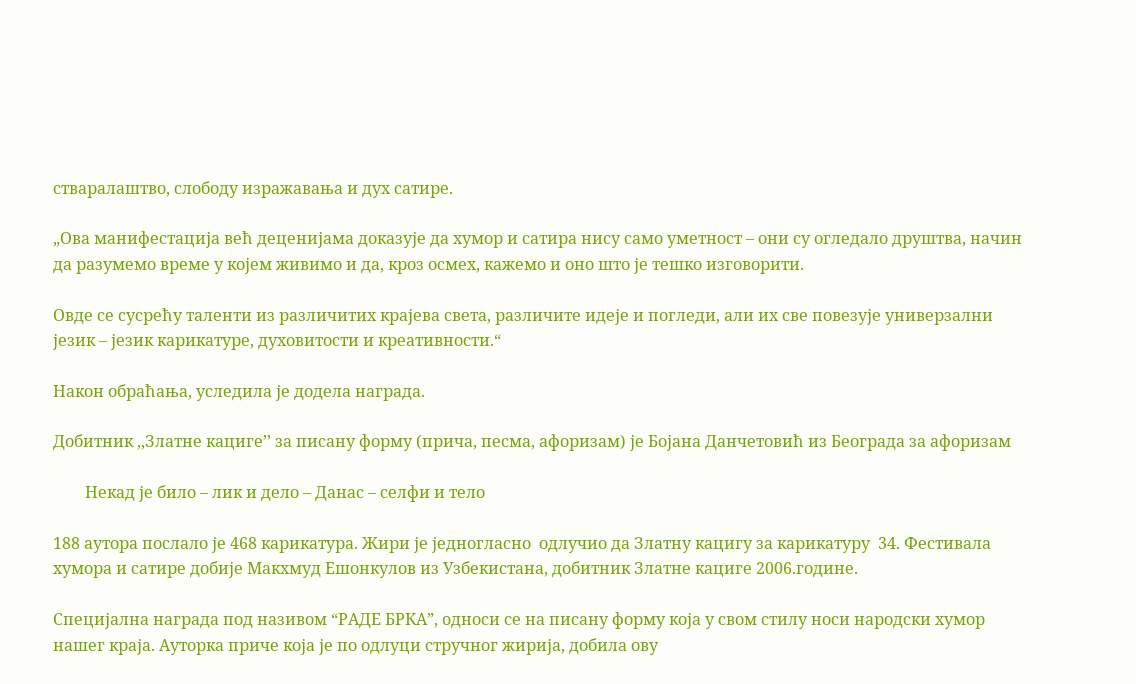стваралаштво, слободу изражавања и дух сатире.

„Ова манифестација већ деценијама доказује да хумор и сатира нису само уметност – они су огледало друштва, начин да разумемо време у којем живимо и да, кроз осмех, кажемо и оно што је тешко изговорити.

Овде се сусрећу таленти из различитих крајева света, различите идеје и погледи, али их све повезује универзални језик – језик карикатуре, духовитости и креативности.“

Након обраћања, уследила је додела награда.

Добитник ,,Златне кациге’’ за писану форму (прича, песма, афоризам) је Бојана Данчетовић из Београда за афоризам

        Некад је било – лик и дело – Данас – селфи и тело

188 аутора послало је 468 карикатура. Жири је једногласно  одлучио да Златну кацигу за карикатуру  34. Фестивала хумора и сатире добије Макхмуд Ешонкулов из Узбекистана, добитник Златне кациге 2006.године.

Специјална награда под називом “РАДЕ БРКА”, oдноси се на писану форму која у свом стилу носи народски хумор нашег краја. Ауторка приче која је по одлуци стручног жирија, добила ову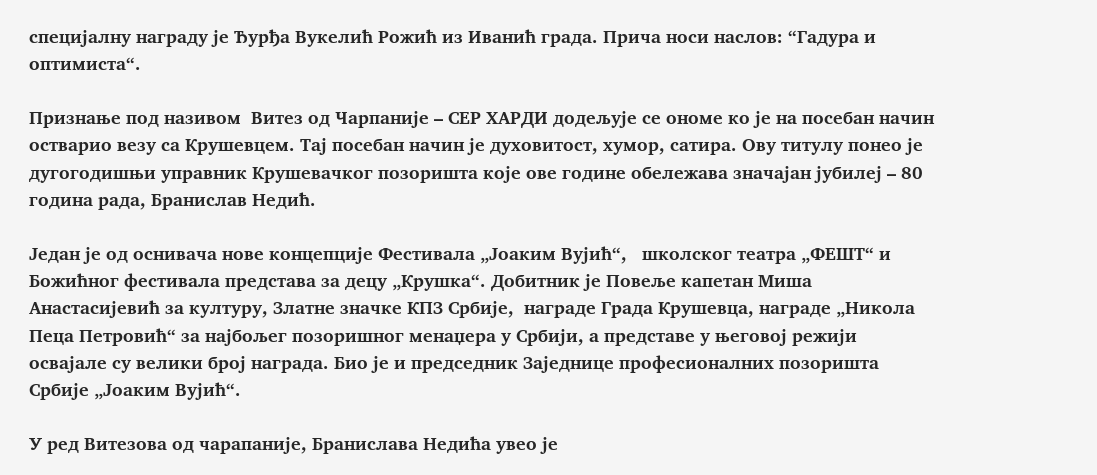специјалну награду је Ђурђа Вукелић Рожић из Иванић града. Прича носи наслов: “Гадура и оптимиста“.

Признање под називом  Витез од Чарпаније – СЕР ХАРДИ додељује се ономе ко је на посебан начин остварио везу са Крушевцем. Тај посебан начин је духовитост, хумор, сатира. Ову титулу понео је дугогодишњи управник Крушевачког позоришта које ове године обележава значајан јубилеј – 80 година рада, Бранислав Недић.

Један је од оснивача нове концепције Фестивала „Јоаким Вујић“,   школског театра „ФЕШТ“ и Божићног фестивала представа за децу „Крушка“. Добитник је Повеље капетан Миша Анастасијевић за културу, Златне значке КПЗ Србије,  награде Града Крушевца, награде „Никола Пеца Петровић“ за најбољег позоришног менаџера у Србији, а представе у његовој режији освајале су велики број награда. Био је и председник Заједнице професионалних позоришта Србије „Јоаким Вујић“.

У ред Витезова од чарапаније, Бранислава Недића увео је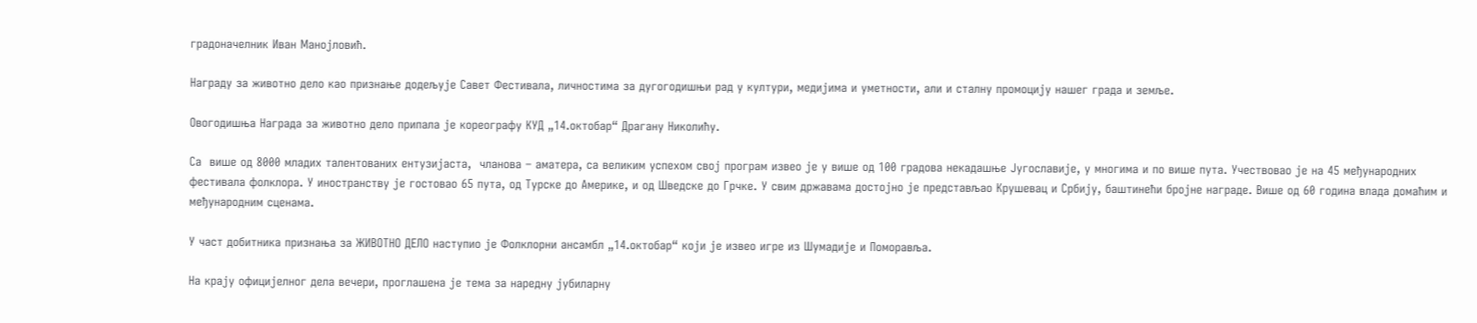градоначелник Иван Манојловић.

Награду за животно дело као признање додељује Савет Фестивала, личностима за дугогодишњи рад у култури, медијима и уметности, али и сталну промоцију нашег града и земље.

Овогодишња Награда за животно дело припала је кореографу КУД „14.октобар“ Драгану Николићу.

Са  више од 8000 младих талентованих ентузијаста,  чланова – аматера, са великим успехом свој програм извео је у више од 100 градова некадашње Југославије, у многима и по више пута. Учествовао је на 45 међународних фестивала фолклора. У иностранству је гостовао 65 пута, од Турске до Америке, и од Шведске до Грчке. У свим државама достојно је представљао Крушевац и Србију, баштинећи бројне награде. Више од 60 година влада домаћим и међународним сценама.

У част добитника признања за ЖИВОТНО ДЕЛО наступио је Фолклорни ансамбл „14.октобар“ који је извео игре из Шумадије и Поморавља.

На крају официјелног дела вечери, проглашена је тема за наредну јубиларну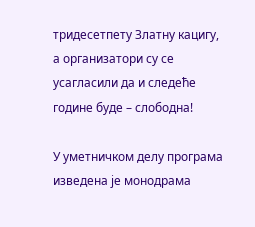тридесетпету Златну кацигу, а организатори су се усагласили да и следеће године буде – слободна!

У уметничком делу програма изведена је монодрама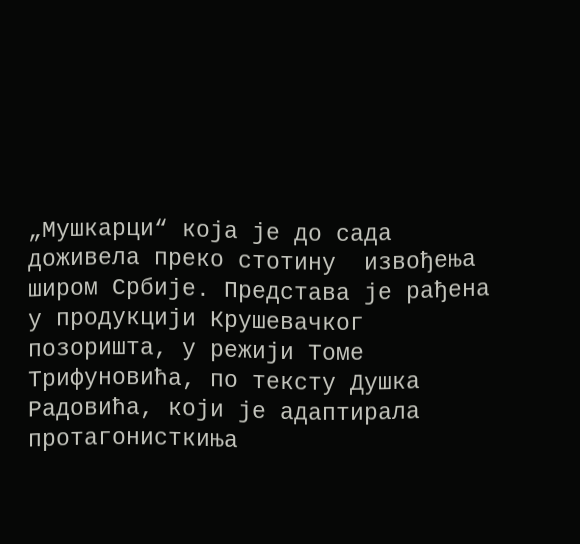„Мушкарци“ која је до сада доживела преко стотину  извођења широм Србије. Представа је рађена у продукцији Крушевачког позоришта, у режији Томе Трифуновића, по тексту Душка Радовића, који је адаптирала протагонисткиња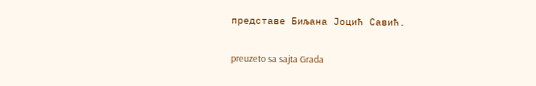представе Биљана Јоцић Савић.

preuzeto sa sajta Grada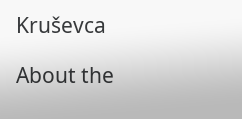Kruševca

About the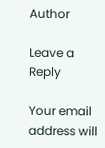Author

Leave a Reply

Your email address will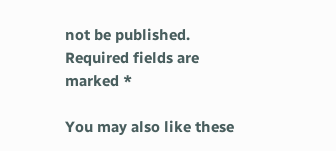not be published. Required fields are marked *

You may also like these